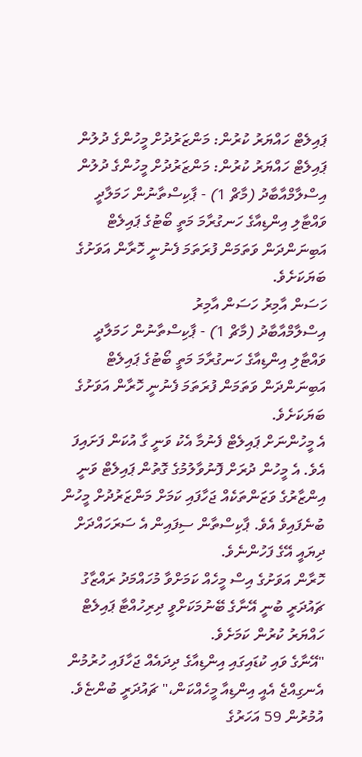ޕައިލެޓް ހައްޔަރު ކުރުން: މަންޒަރުދުށް މީހުންގެ ދުލުން
ޕައިލެޓް ހައްޔަރު ކުރުން: މަންޒަރުދުށް މީހުންގެ ދުލުން
އިސްލާމްއާބާދު (މާޗް 1) - ޕާކިސްތާނުން ހަމަލާދީ ވައްޓާލި އިންޑިއާގެ ހަނގުރާމަ މަތީ ބޯޓުގެ ޕައިލެޓް އަބިނަންދަން ވަތަމަން ފުރަތަމަ ފެނުނީ ހޮރާން އަވަށުގެ ބަޔަކަށެވެ.
ހަސަން އާމިރު ހަސަން އާމިރު
އިސްލާމްއާބާދު (މާޗް 1) - ޕާކިސްތާނުން ހަމަލާދީ ވައްޓާލި އިންޑިއާގެ ހަނގުރާމަ މަތީ ބޯޓުގެ ޕައިލެޓް އަބިނަންދަން ވަތަމަން ފުރަތަމަ ފެނުނީ ހޮރާން އަވަށުގެ ބަޔަކަށެވެ.
އެ މީހުންނަށް ޕައިލެޓް ފެނުމާ އެކު ވަނީ ގާ އުކަން ފަށައިފަ އެވެ. އެ މީހުން ދުރަށް ފޮނުވާލުމުގެ ގޮތުން ޕައިލެޓް ވަނީ އިންޒާރުގެ ވަޒަންތަކެއް ޖަހާފައި ކަމަށް މަންޒަރުދުށް މީހުން ބުނެފައިވެ އެވެ. ޕާކިސްތާން ސިފައިން އެ ސަރަހައްދަށް ދިޔައީ އޭގެ ފަހުންނެވެ.
ހޮރާން އަވަށުގެ އިސް މީހެއް ކަމަށްވާ މުހައްމަދު ރައްޒާގު ޗައުދަރީ ބުނީ އޭނާގެ ބޭނުމަކަށްވީ ދިރިހުއްޓާ ޕައިލެޓް ހައްޔަރު ކުރުން ކަމަށެވެ.
"އޭނާގެ ވައި ކުޑައިގައި އިންޑިއާގެ ދިދައެއް ޖަހާފައި ހުރުމުން އެނގިއްޖެ އެއީ އިންޑިއާ މީހެއްކަން،" ޗައުދަރީ ބުންޏެވެ.
އުމުރުން 59 އަހަރުގެ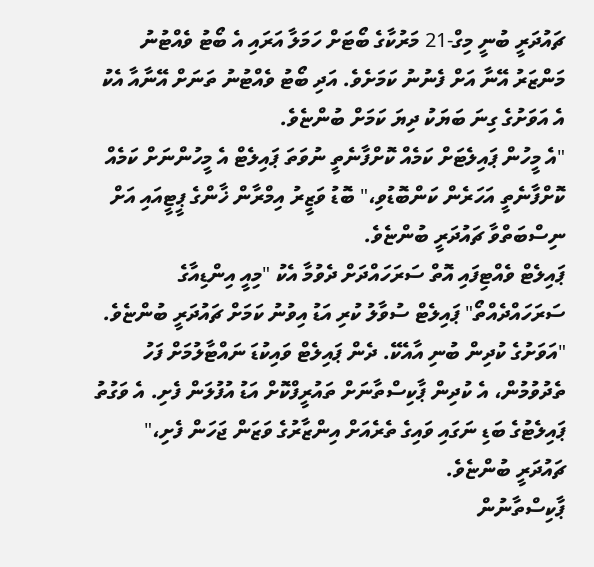ޗައުދަރީ ބުނީ މިގް-21 މަރުކާގެ ބޯޓަށް ހަމަލާ އަރައި އެ ބޯޓު ވެއްޓުނު މަންޒަރު އޭނާ އަށް ފެނުނު ކަމަށެވެ. އަދި ބޯޓު ވެއްޓުނު ތަނަށް އޭނާއާ އެކު އެ އަވަށުގެ ގިނަ ބަޔަކު ދިޔަ ކަމަށް ބުންޏެވެ.
"އެ މީހުން ޕައިލެޓަށް ކަމެއް ކޮށްފާނެތީ ނުވަތަ ޕައިލެޓް އެ މީހުންނަށް ކަމެއް ކޮށްފާނެތީ އަހަރެން ކަންބޮޑުވި،" ބޮޑު ވަޒީރު އިމްރާން ޚާންގެ ޕީޓީއައި އަށް ނިސްބަތްވާ ޗައުދަރީ ބުންޏެވެ.
ޕައިލެޓް ވެއްޓިފައި އޮތް ސަރަހައްދަށް ދެވުމާ އެކު "މިއީ އިންޑިއާގެ ސަރަހައްދެއްތޯ" ޕައިލެޓް ސުވާލު ކުރި އަޑު އިވުނު ކަމަށް ޗައުދަރީ ބުންޏެވެ.
"އަވަށުގެ ކުދިން ބުނި އާއެކޭ. ދެން ޕައިލެޓް ވައިކުޑަ ނައްޓާލުމަށް ފަހު ތެދުވުމުން، އެ ކުދިން ޕާކިސްތާނަށް ތައުރީފްކޮށް އަޑު އުފުލަން ފެށި. އެ ވަގުތު ޕައިލެޓުގެ ބަޑި ނަގައި ވައިގެ ތެރެއަށް އިންޒާރުގެ ވަޒަން ޖަހަން ފެށި،" ޗައުދަރީ ބުންޏެވެ.
ޕާކިސްތާނުން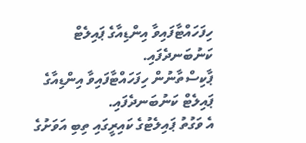ހިފަހައްޓާފައިވާ އިންޑިއާގެ ޕައިލެޓް ކަނުބަނދެފައި.
ޕާކިސްތާނުން ހިފަހައްޓާފައިވާ އިންޑިއާގެ ޕައިލެޓް ކަނުބަނދެފައި.
އެ ވަގުތު ޕައިލެޓުގެ ކައިރީގައި ތިބި އަވަށުގެ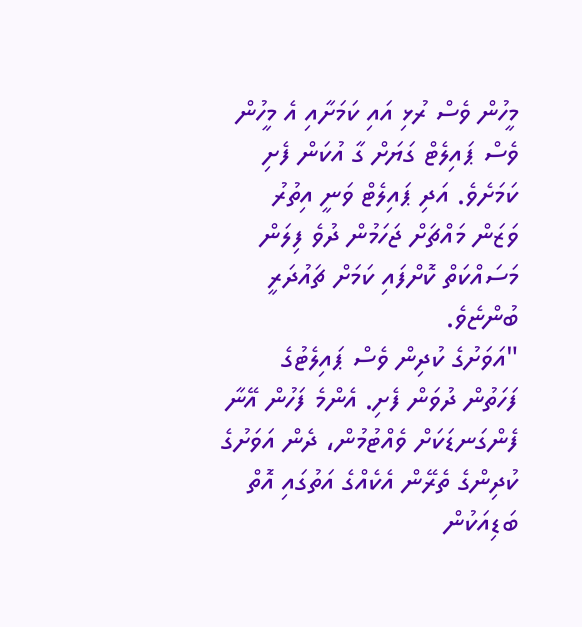މީހުން ވެސް ރުޅި އައި ކަމަށާއި އެ މީހުން ވެސް ޕައިލެޓް ގަޔަށް ގާ އުކަން ފެށި ކަމަށެވެ. އަދި ޕައިލެޓް ވަނީ އިތުރު ވަޒަން މައްޗަށް ޖަހަމުން ދުވެ ފިލަން މަސައްކަތް ކޮށްފައި ކަމަށް ޗައުދަރީ ބުންޏެވެ.
"އަވަށުގެ ކުދިން ވެސް ޕައިލެޓުގެ ފަހަތުން ދުވަން ފެށި. އެންމެ ފަހުން އޭނާ ފެންގަނޑަކަށް ވެއްޓުމުން، ދެން އަވަށުގެ ކުދިންގެ ތެރޭން އެކެއްގެ އަތުގައި އޮތް ބަޑިއަކުން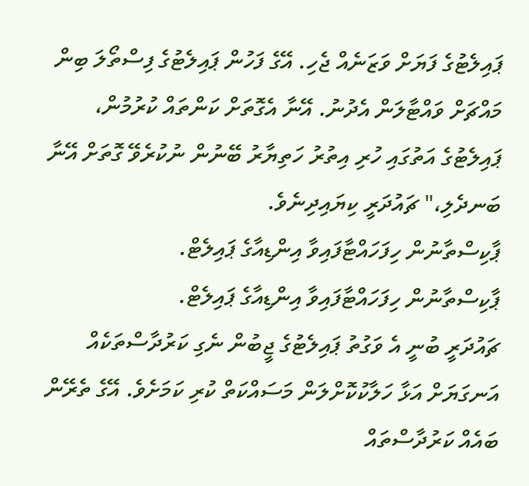ޕައިލެޓުގެ ފަޔަށް ވަޒަނެއް ޖެހި. އޭގެ ފަހުން ޕައިލެޓުގެ ފިސްތޯލަ ބިން މައްޗަށް ވައްޓާލަން އެދުނު. އޭނާ އެގޮތަށް ކަންތައް ކުރުމުން، ޕައިލެޓުގެ އަތުގައި ހުރި އިތުރު ހަތިޔާރު ބޭނުން ނުކުރެވޭ ގޮތަށް އޭނާ ބަނދެލި،" ޗައުދަރީ ކިޔައިދިނެވެ.
ޕާކިސްތާނުން ހިފަހައްޓާފައިވާ އިންޑިއާގެ ޕައިލެޓް.
ޕާކިސްތާނުން ހިފަހައްޓާފައިވާ އިންޑިއާގެ ޕައިލެޓް.
ޗައުދަރީ ބުނީ އެ ވަގުތު ޕައިލެޓުގެ ޖީބުން ނެގި ކަރުދާސްތަކެއް އަނގަޔަށް އަޅާ ހަލާކުކޮށްލަން މަސައްކަތް ކުރި ކަމަށެވެ. އޭގެ ތެރޭން ބައެއް ކަރުދާސްތައް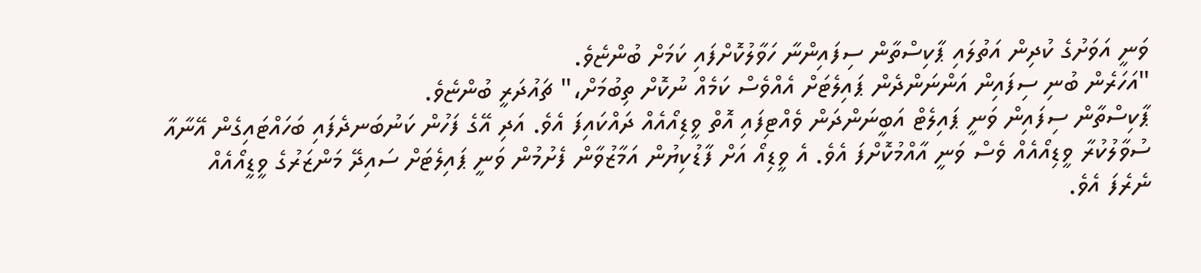ވަނީ އަވަށުގެ ކުދިން އަތުލައި ޕާކިސްތާން ސިފައިންނާ ހަވާލުކޮށްފައި ކަމަށް ބުންޏެވެ.
"އަހަރެން ބުނި ސިފައިން އަންނަންދެން ޕައިލެޓަށް އެއްވެސް ކަމެއް ނުކޮށް ތިބުމަށް،" ޗައުދަރީ ބުންޏެވެ.
ޕާކިސްތާން ސިފައިން ވަނީ ޕައިލެޓް އަބީނަންދަން ވެއްޓިފައި އޮތް ވީޑިއޯއެއް ދައްކައިފަ އެވެ. އަދި އޭގެ ފަހުން ކަނުބަނދެފައި ބަހައްޓައިގެން އޭނާއާ ސުވާލުކުރާ ވީޑިއޯއެއް ވެސް ވަނީ އާއްމުކޮށްފަ އެވެ. އެ ވީޑިއޯ އަށް ފާޑުކިޔުން އަމާޒުވާން ފެށުމުން ވަނީ ޕައިލެޓަށް ސައިދޭ މަންޒަރުގެ ވީޑީއޯއެއް ނެރެފަ އެވެ.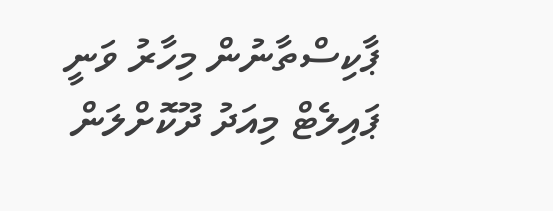ޕާކިސްތާނުން މިހާރު ވަނީ ޕައިލެޓް މިއަދު ދޫކޮށްލަން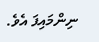ނިންމައިފަ އެވެ.